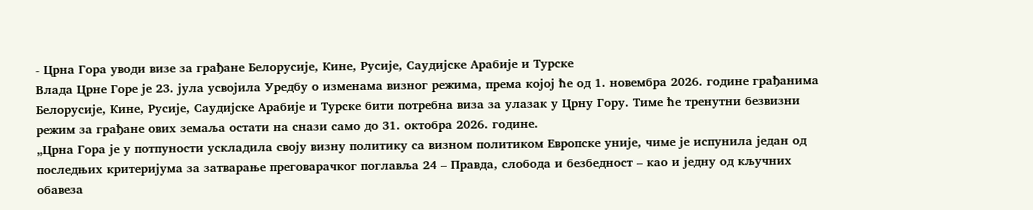- Црна Гора уводи визе за грађане Белорусије, Кине, Русије, Саудијске Арабије и Турске
Влада Црне Горе је 23. јула усвојила Уредбу о изменама визног режима, према којој ће од 1. новембра 2026. године грађанима Белорусије, Кине, Русије, Саудијске Арабије и Турске бити потребна виза за улазак у Црну Гору. Тиме ће тренутни безвизни режим за грађане ових земаља остати на снази само до 31. октобра 2026. године.
„Црна Гора је у потпуности ускладила своју визну политику са визном политиком Европске уније, чиме је испунила један од последњих критеријума за затварање преговарачког поглавља 24 – Правда, слобода и безбедност – као и једну од кључних обавеза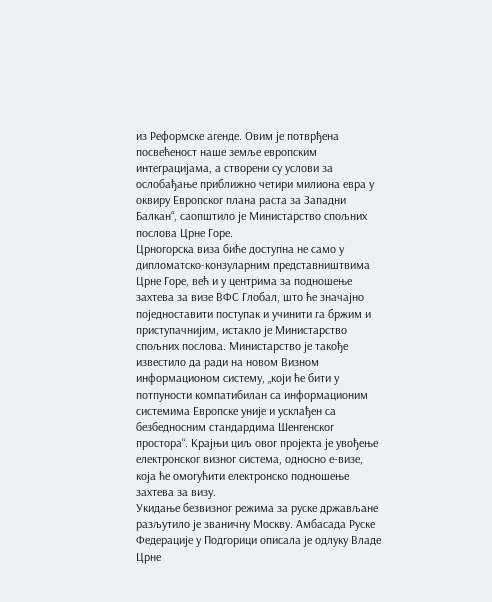из Реформске агенде. Овим је потврђена посвећеност наше земље европским интеграцијама, а створени су услови за ослобађање приближно четири милиона евра у оквиру Европског плана раста за Западни Балкан“, саопштило је Министарство спољних послова Црне Горе.
Црногорска виза биће доступна не само у дипломатско-конзуларним представништвима Црне Горе, већ и у центрима за подношење захтева за визе ВФС Глобал, што ће значајно поједноставити поступак и учинити га бржим и приступачнијим, истакло је Министарство спољних послова. Министарство је такође известило да ради на новом Визном информационом систему, „који ће бити у потпуности компатибилан са информационим системима Европске уније и усклађен са безбедносним стандардима Шенгенског простора“. Крајњи циљ овог пројекта је увођење електронског визног система, односно е-визе, која ће омогућити електронско подношење захтева за визу.
Укидање безвизног режима за руске држављане разљутило је званичну Москву. Амбасада Руске Федерације у Подгорици описала је одлуку Владе Црне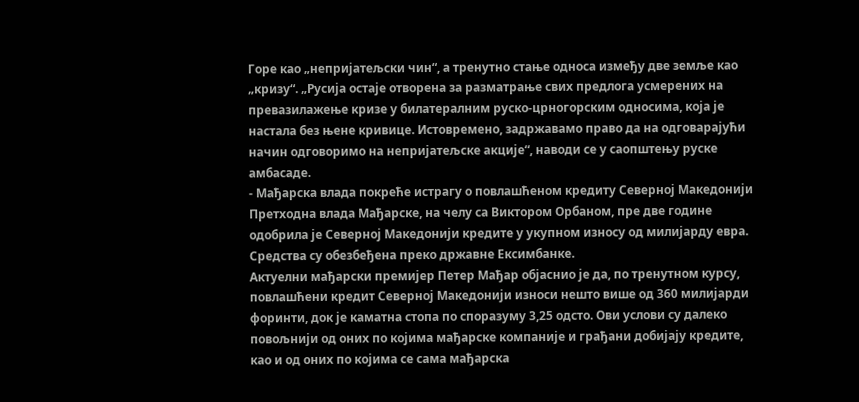Горе као „непријатељски чин“, а тренутно стање односа између две земље као „кризу“. „Русија остаје отворена за разматрање свих предлога усмерених на превазилажење кризе у билатералним руско-црногорским односима, која је настала без њене кривице. Истовремено, задржавамо право да на одговарајући начин одговоримо на непријатељске акције“, наводи се у саопштењу руске амбасаде.
- Мађарска влада покреће истрагу о повлашћеном кредиту Северној Македонији
Претходна влада Мађарске, на челу са Виктором Орбаном, пре две године одобрила је Северној Македонији кредите у укупном износу од милијарду евра. Средства су обезбеђена преко државне Ексимбанке.
Актуелни мађарски премијер Петер Мађар објаснио је да, по тренутном курсу, повлашћени кредит Северној Македонији износи нешто више од 360 милијарди форинти, док је каматна стопа по споразуму 3,25 одсто. Ови услови су далеко повољнији од оних по којима мађарске компаније и грађани добијају кредите, као и од оних по којима се сама мађарска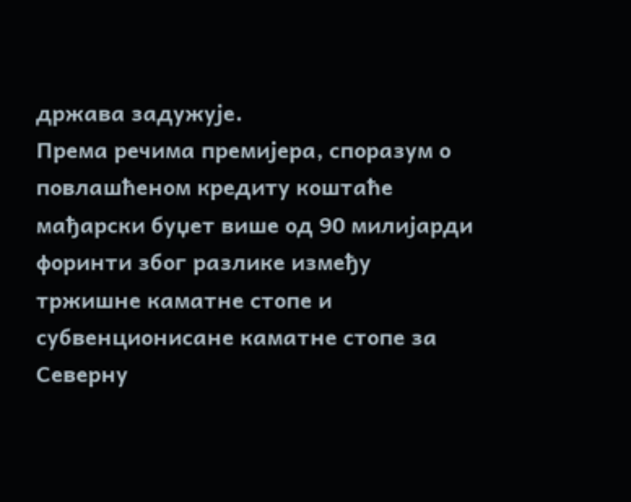држава задужује.
Према речима премијера, споразум о повлашћеном кредиту коштаће мађарски буџет више од 90 милијарди форинти због разлике између тржишне каматне стопе и субвенционисане каматне стопе за Северну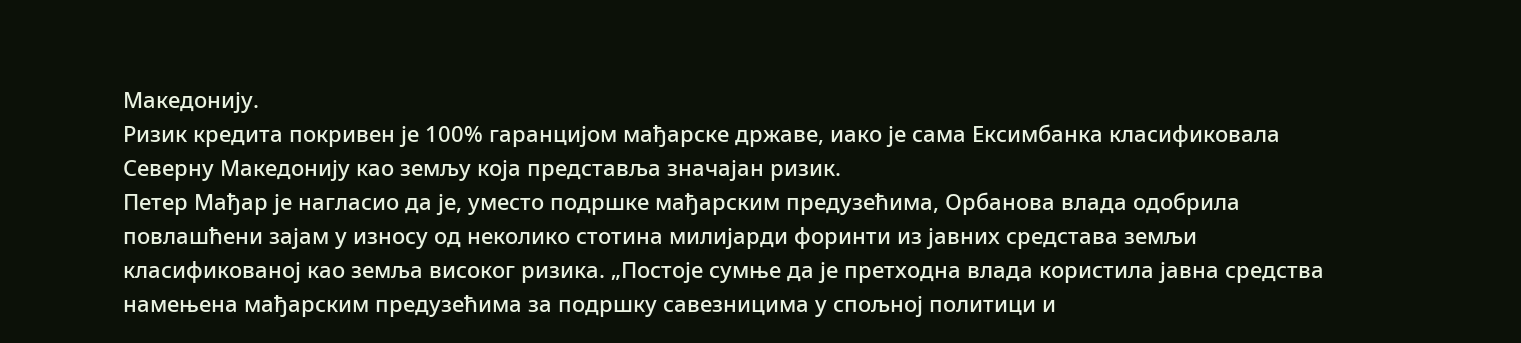Македонију.
Ризик кредита покривен је 100% гаранцијом мађарске државе, иако је сама Ексимбанка класификовала Северну Македонију као земљу која представља значајан ризик.
Петер Мађар је нагласио да је, уместо подршке мађарским предузећима, Орбанова влада одобрила повлашћени зајам у износу од неколико стотина милијарди форинти из јавних средстава земљи класификованој као земља високог ризика. „Постоје сумње да је претходна влада користила јавна средства намењена мађарским предузећима за подршку савезницима у спољној политици и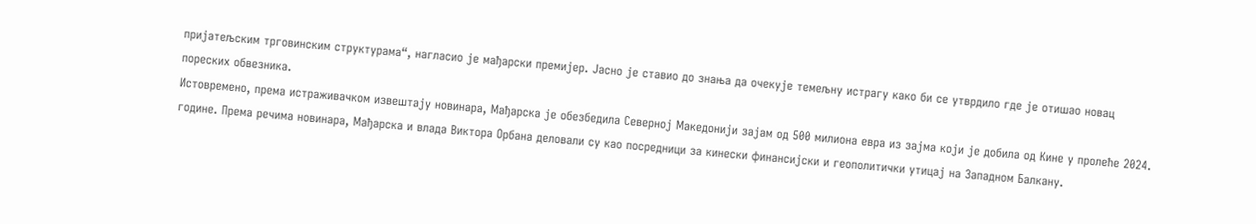пријатељским трговинским структурама“, нагласио је мађарски премијер. Јасно је ставио до знања да очекује темељну истрагу како би се утврдило где је отишао новац пореских обвезника.
Истовремено, према истраживачком извештају новинара, Мађарска је обезбедила Северној Македонији зајам од 500 милиона евра из зајма који је добила од Кине у пролеће 2024. године. Према речима новинара, Мађарска и влада Виктора Орбана деловали су као посредници за кинески финансијски и геополитички утицај на Западном Балкану.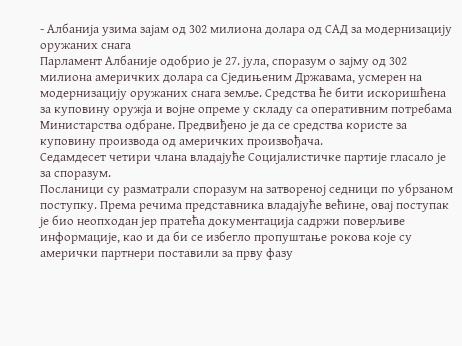- Албанија узима зајам од 302 милиона долара од САД за модернизацију оружаних снага
Парламент Албаније одобрио је 27. јула, споразум о зајму од 302 милиона америчких долара са Сједињеним Државама, усмерен на модернизацију оружаних снага земље. Средства ће бити искоришћена за куповину оружја и војне опреме у складу са оперативним потребама Министарства одбране. Предвиђено је да се средства користе за куповину производа од америчких произвођача.
Седамдесет четири члана владајуће Социјалистичке партије гласало је за споразум.
Посланици су разматрали споразум на затвореној седници по убрзаном поступку. Према речима представника владајуће већине, овај поступак је био неопходан јер пратећа документација садржи поверљиве информације, као и да би се избегло пропуштање рокова које су амерички партнери поставили за прву фазу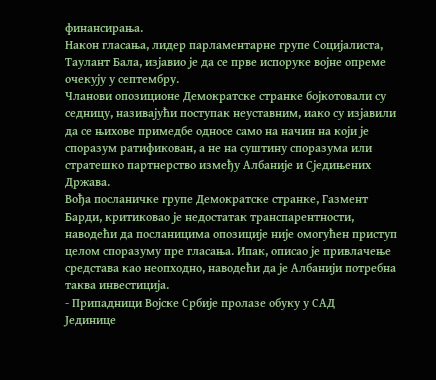финансирања.
Након гласања, лидер парламентарне групе Социјалиста, Таулант Бала, изјавио је да се прве испоруке војне опреме очекују у септембру.
Чланови опозиционе Демократске странке бојкотовали су седницу, називајући поступак неуставним, иако су изјавили да се њихове примедбе односе само на начин на који је споразум ратификован, а не на суштину споразума или стратешко партнерство између Албаније и Сједињених Држава.
Вођа посланичке групе Демократске странке, Газмент Барди, критиковао је недостатак транспарентности, наводећи да посланицима опозиције није омогућен приступ целом споразуму пре гласања. Ипак, описао је привлачење средстава као неопходно, наводећи да је Албанији потребна таква инвестиција.
- Припадници Војске Србије пролазе обуку у САД
Јединице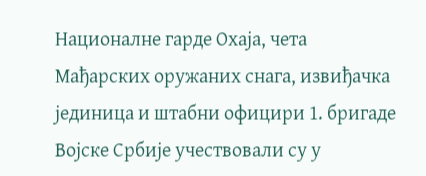Националне гарде Охаја, чета Мађарских оружаних снага, извиђачка јединица и штабни официри 1. бригаде Војске Србије учествовали су у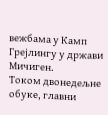вежбама у Камп Грејлингу у држави Мичиген.
Током двонедељне обуке, главни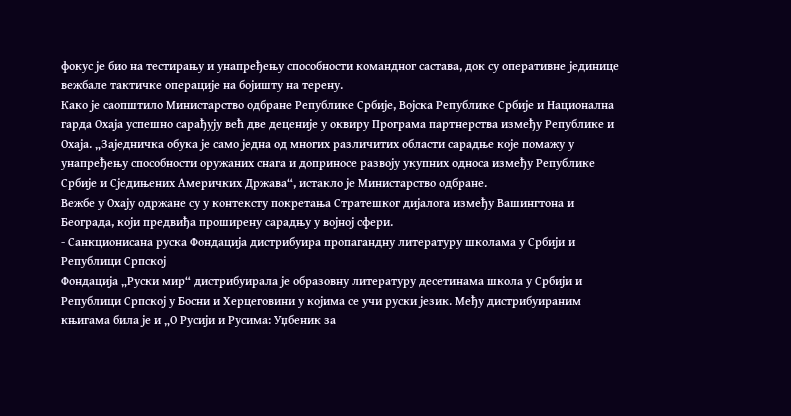фокус је био на тестирању и унапређењу способности командног састава, док су оперативне јединице вежбале тактичке операције на бојишту на терену.
Како је саопштило Министарство одбране Републике Србије, Војска Републике Србије и Национална гарда Охаја успешно сарађују већ две деценије у оквиру Програма партнерства између Републике и Охаја. „Заједничка обука је само једна од многих различитих области сарадње које помажу у унапређењу способности оружаних снага и доприносе развоју укупних односа између Републике Србије и Сједињених Америчких Држава“, истакло је Министарство одбране.
Вежбе у Охају одржане су у контексту покретања Стратешког дијалога између Вашингтона и Београда, који предвиђа проширену сарадњу у војној сфери.
- Санкционисана руска Фондација дистрибуира пропагандну литературу школама у Србији и Републици Српској
Фондација „Руски мир“ дистрибуирала је образовну литературу десетинама школа у Србији и Републици Српској у Босни и Херцеговини у којима се учи руски језик. Међу дистрибуираним књигама била је и „О Русији и Русима: Уџбеник за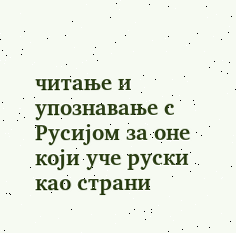читање и упознавање с Русијом за оне који уче руски као страни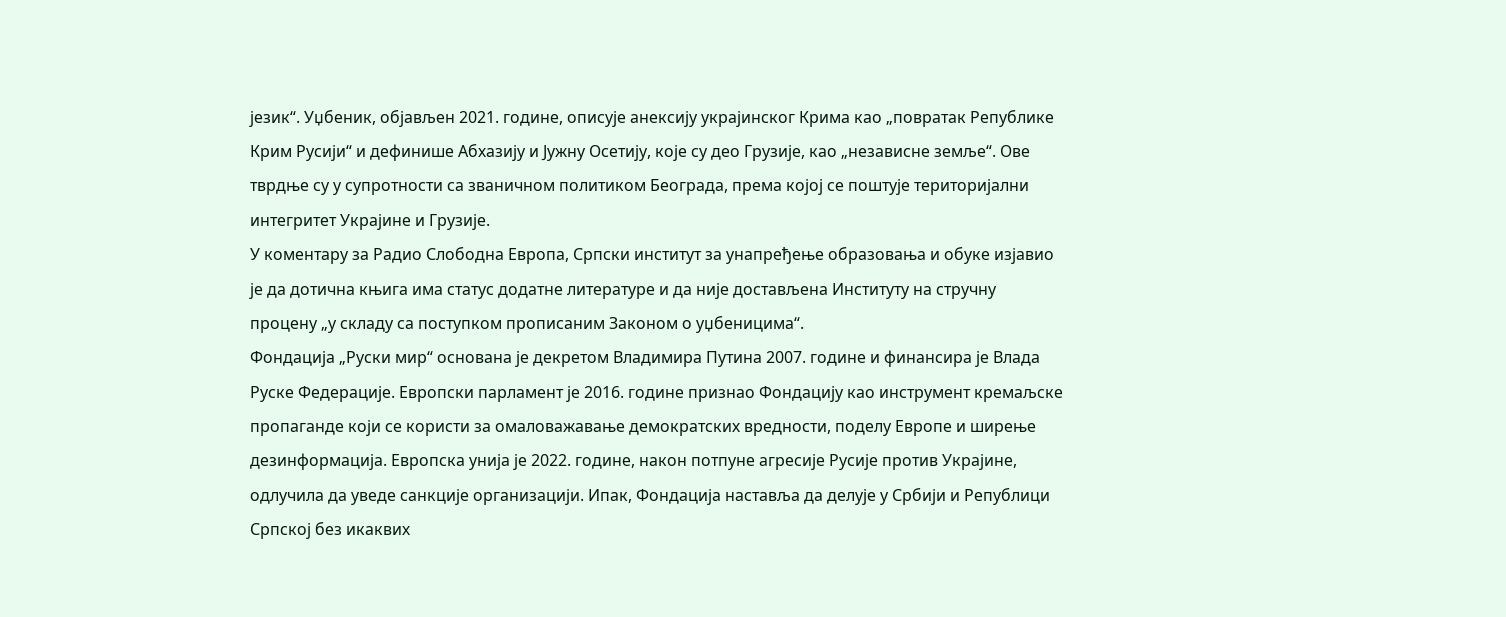језик“. Уџбеник, објављен 2021. године, описује анексију украјинског Крима као „повратак Републике Крим Русији“ и дефинише Абхазију и Јужну Осетију, које су део Грузије, као „независне земље“. Ове тврдње су у супротности са званичном политиком Београда, према којој се поштује територијални интегритет Украјине и Грузије.
У коментару за Радио Слободна Европа, Српски институт за унапређење образовања и обуке изјавио је да дотична књига има статус додатне литературе и да није достављена Институту на стручну процену „у складу са поступком прописаним Законом о уџбеницима“.
Фондација „Руски мир“ основана је декретом Владимира Путина 2007. године и финансира је Влада Руске Федерације. Европски парламент је 2016. године признао Фондацију као инструмент кремаљске пропаганде који се користи за омаловажавање демократских вредности, поделу Европе и ширење дезинформација. Европска унија је 2022. године, након потпуне агресије Русије против Украјине, одлучила да уведе санкције организацији. Ипак, Фондација наставља да делује у Србији и Републици Српској без икаквих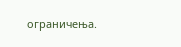ограничења.